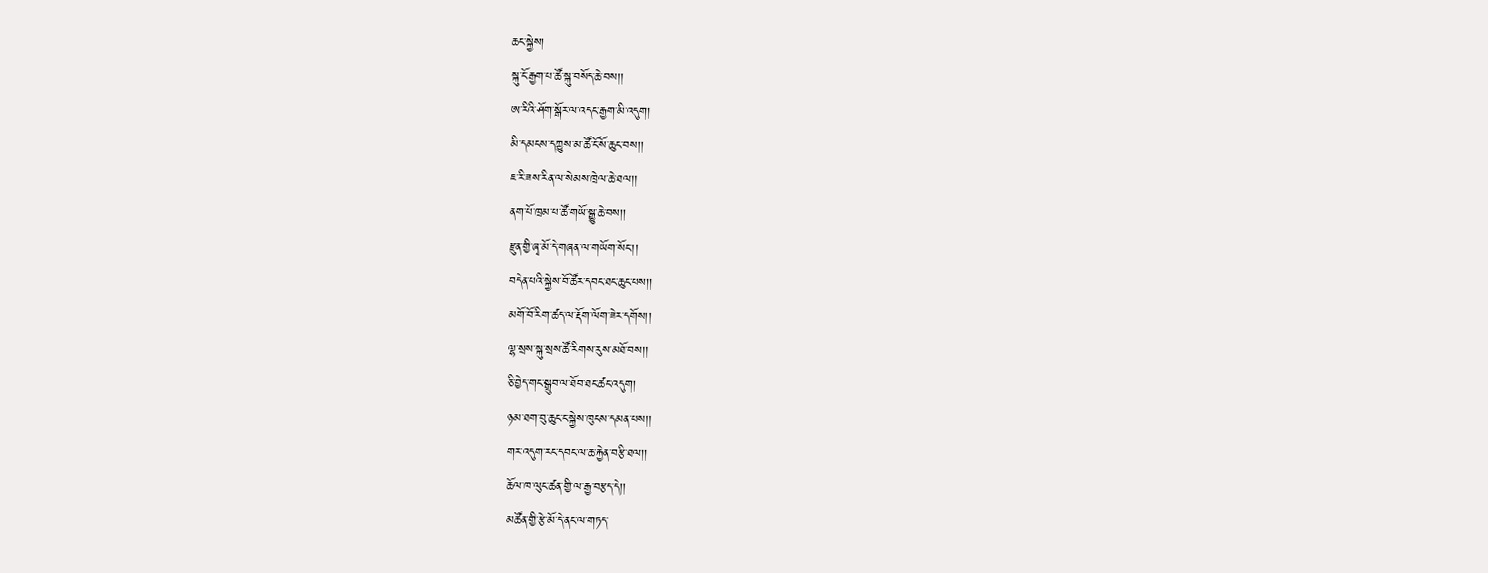ཆང་སྐྱེས།
སྐུ་ངོ་རྒྱག་པ་ཚོ་སྐུ་བསོད་ཆེ་བས།།
ཨ་རིའི་ཤོག་སྒོར་ལ་འདང་རྒྱག་མི་འདུག།
མི་དམངས་དཀྱུས་མ་ཚོ་ངོ་སོ་ཆུང་བས།།
ཇ་རི་ཟས་རིན་ལ་སེམས་ཁྲེལ་ཆེ་ཐལ།།
ནག་པོ་ཁྲམ་པ་ཚོ་གཡོ་སྒྱུ་ཆེ་བས།།
རྫུན་གྱི་ཞྭ་མོ་དེ་གཞན་ལ་གཡོག་སོང་།།
བདེན་པའི་སྐྱེས་བོ་ཚོར་དབང་ཐང་ཆུང་པས།།
མགོ་བོ་རིག་ཚད་ལ་རྡོག་ལོག་ཟེར་དགོས།།
ལྷ་སྲས་སྐུ་སྲས་ཚོ་རིགས་རུས་མཐོ་བས།།
ཅི་བྱེད་གང་སྒྲུབ་ལ་ཐོབ་ཐང་ཚང་འདུག།
ཉམ་ཐག་བུ་ཆུང་ང་སྐྱེས་ཁུངས་དམན་པས།།
གར་འདུག་རང་དབང་ལ་ཆ་རྐྱེན་བརྩི་ཐལ།།
ཆོལ་ཁ་ལུང་ཚན་གྱི་ལ་རྒྱ་བརྩད་དེ།།
མཚོན་གྱི་རྩེ་མོ་དེ་ནང་ལ་གཏད་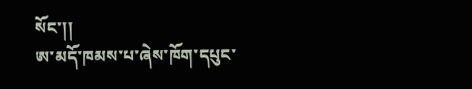སོང་།།
ཨ་མདོ་ཁམས་པ་ཞེས་ཁོག་དཔུང་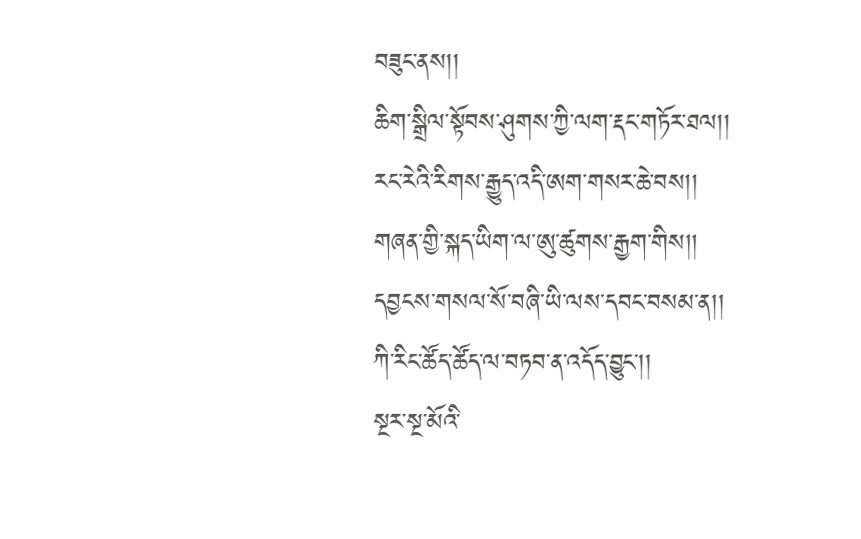བཟུང་ནས།།
ཆིག་སྒྲིལ་སྟོབས་ཤུགས་ཀྱི་ལག་རྡང་གཏོར་ཐལ།།
རང་རེའི་རིགས་རྒྱུད་འདི་ཨག་གསར་ཆེ་བས།།
གཞན་གྱི་སྐད་ཡིག་ལ་ཨུ་ཚུགས་རྒྱག་གིས།།
དབྱངས་གསལ་སོ་བཞི་ཡི་ལས་དབང་བསམ་ན།།
ཀི་རིང་ཚོད་ཚོད་ལ་བཏབ་ན་འདོད་བྱུང་།།
སྔར་སྔ་མོའི་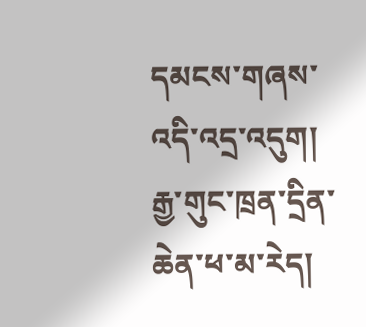དམངས་གཞས་འདི་འདྲ་འདུག།
རྒྱ་གུང་ཁྲན་དྲིན་ཆེན་ཕ་མ་རེད།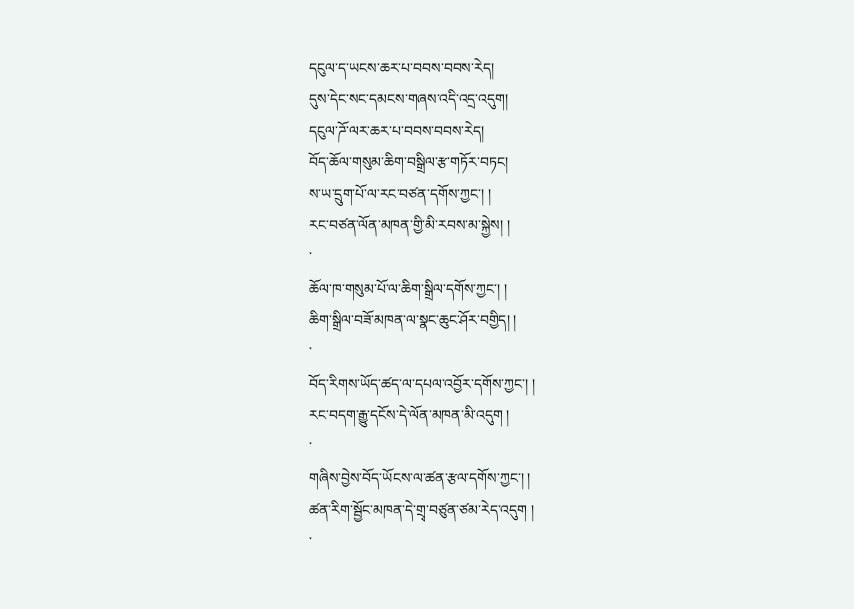དངུལ་ད་ཡངས་ཆར་པ་བབས་བབས་རེད།
དུས་དེང་སང་དམངས་གཞས་འདི་འདྲ་འདུག།
དངུལ་ཌོ་ལར་ཆར་པ་བབས་བབས་རེད།
བོད་ཆོལ་གསུམ་ཆིག་བསྒྲིལ་རྩ་གཏོར་བཏང།
ས་ཡ་དྲུག་པོ་ལ་རང་བཙན་དགོས་ཀྱང་། །
རང་བཙན་ལོན་མཁན་གྱི་མི་རབས་མ་སྐྱེས། །
་
ཆོལ་ཁ་གསུམ་པོ་ལ་ཆིག་སྒྲིལ་དགོས་ཀྱང་། །
ཆིག་སྒྲིལ་བཟོ་མཁན་ལ་སྣང་ཆུང་ཤོར་བགྱིད། །
་
བོད་རིགས་ཡོད་ཚད་ལ་དཔལ་འབྱོར་དགོས་ཀྱང་། །
རང་བདག་རྒྱུ་དངོས་དེ་ལོན་མཁན་མི་འདུག །
་
གཞིས་བྱེས་བོད་ཡོངས་ལ་ཚན་རྩལ་དགོས་ཀྱང་། །
ཚན་རིག་སྦྱོང་མཁན་དེ་གྲྭ་བཙུན་ཙམ་རེད་འདུག །
་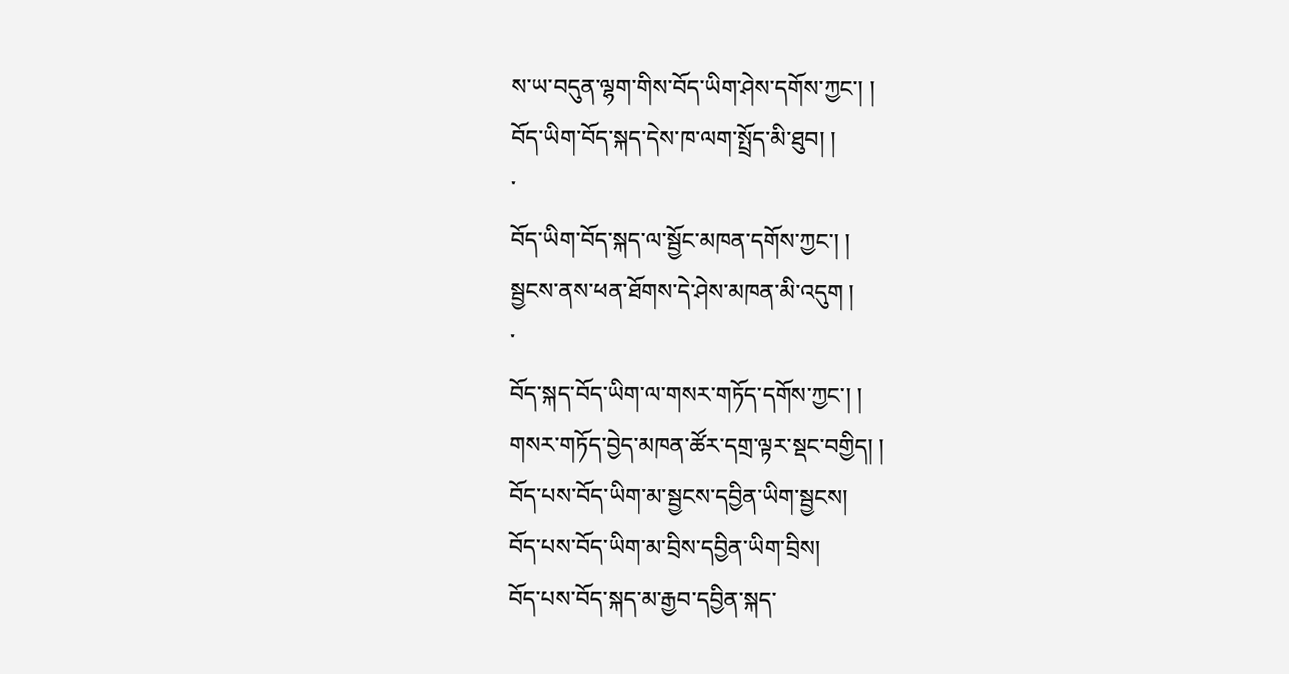ས་ཡ་བདུན་ལྷག་གིས་བོད་ཡིག་ཤེས་དགོས་ཀྱང་། །
བོད་ཡིག་བོད་སྐད་དེས་ཁ་ལག་སྤྲོད་མི་ཐུབ། །
་
བོད་ཡིག་བོད་སྐད་ལ་སྦྱོང་མཁན་དགོས་ཀྱང་། །
སྦྱངས་ནས་ཕན་ཐོགས་དེ་ཤེས་མཁན་མི་འདུག །
་
བོད་སྐད་བོད་ཡིག་ལ་གསར་གཏོད་དགོས་ཀྱང་། །
གསར་གཏོད་བྱེད་མཁན་ཚོར་དགྲ་ལྟར་སྡང་བགྱིད། །
བོད་པས་བོད་ཡིག་མ་སྦྱངས་དབྱིན་ཡིག་སྦྱངས།
བོད་པས་བོད་ཡིག་མ་བྲིས་དབྱིན་ཡིག་བྲིས།
བོད་པས་བོད་སྐད་མ་རྒྱབ་དབྱིན་སྐད་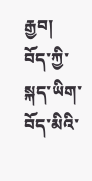རྒྱབ།
བོད་ཀྱི་སྐད་ཡིག་བོད་མིའི་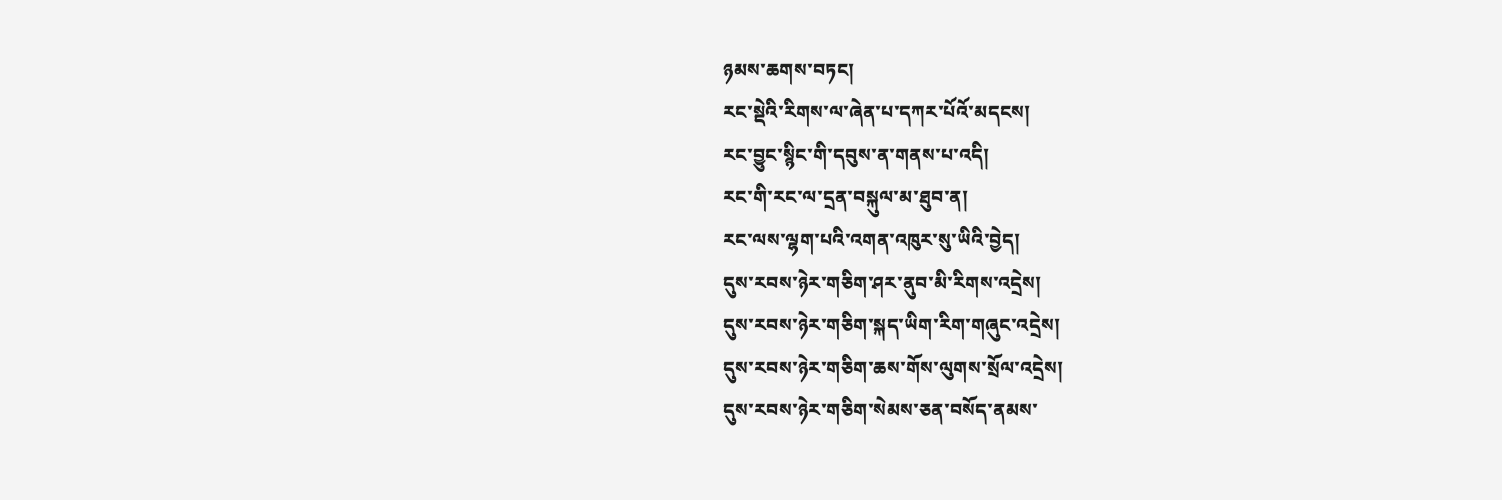ཉམས་ཆགས་བཏང།
རང་སྡེའི་རིགས་ལ་ཞེན་པ་དཀར་པོའོ་མདངས།
རང་བྱུང་སྙིང་གི་དབུས་ན་གནས་པ་འདི།
རང་གི་རང་ལ་དྲན་བསྐུལ་མ་ཐུབ་ན།
རང་ལས་ལྷག་པའི་འགན་འཁུར་སུ་ཡིའི་བྱེད།
དུས་རབས་ཉེར་གཅིག་ཤར་ནུབ་མི་རིགས་འདྲེས།
དུས་རབས་ཉེར་གཅིག་སྐད་ཡིག་རིག་གཞུང་འདྲེས།
དུས་རབས་ཉེར་གཅིག་ཆས་གོས་ལུགས་སྲོལ་འདྲེས།
དུས་རབས་ཉེར་གཅིག་སེམས་ཅན་བསོད་ནམས་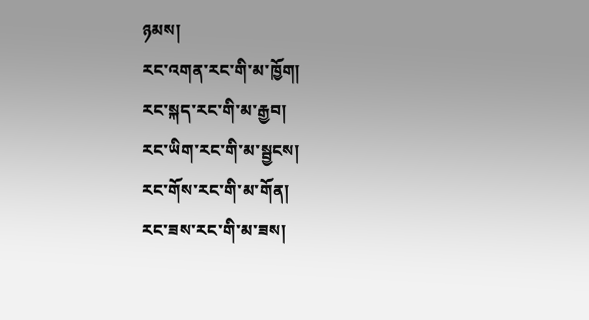ཉམས།
རང་འགན་རང་གི་མ་ཁྱོག།
རང་སྐད་རང་གི་མ་རྒྱབ།
རང་ཡིག་རང་གི་མ་སྦྱངས།
རང་གོས་རང་གི་མ་གོན།
རང་ཟས་རང་གི་མ་ཟས།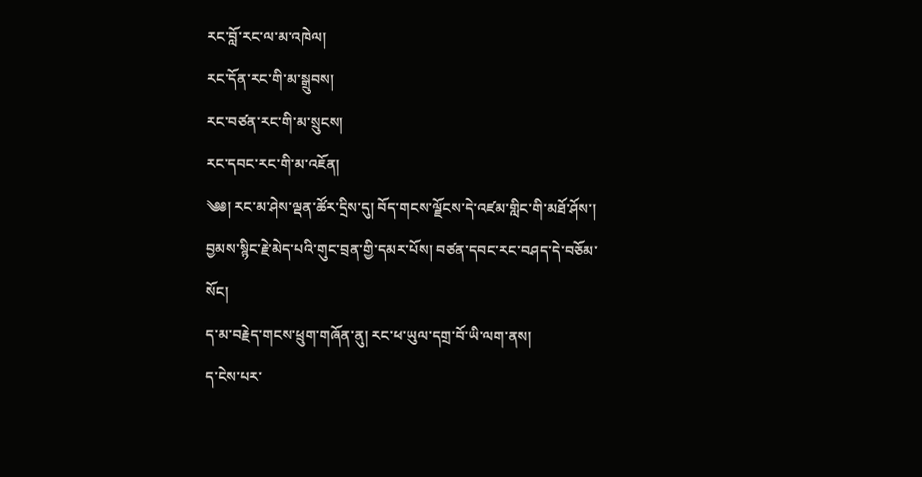རང་བློ་རང་ལ་མ་འཁེལ།
རང་དོན་རང་གི་མ་སྒྲུབས།
རང་བཙན་རང་གི་མ་སྲུངས།
རང་དབང་རང་གི་མ་འཇོན།
༄༅། རང་མ་ཤེས་ལྡན་ཚོར་དྲིས་དུ། བོད་གངས་ལྗོངས་དེ་འཛམ་གླིང་གི་མཐོ་ཤོས་།
བྱམས་སྙིང་རྗེ་མེད་པའི་གུང་བྲན་གྱི་དམར་པོས། བཙན་དབང་རང་བཤད་དེ་བཅོམ་སོང།
ད་མ་བརྗེད་གངས་ཕྲུག་གཞོན་ནུ། རང་ཕ་ཡུལ་དགྲ་བོ་ཡི་ལག་ནས།
ད་ངེས་པར་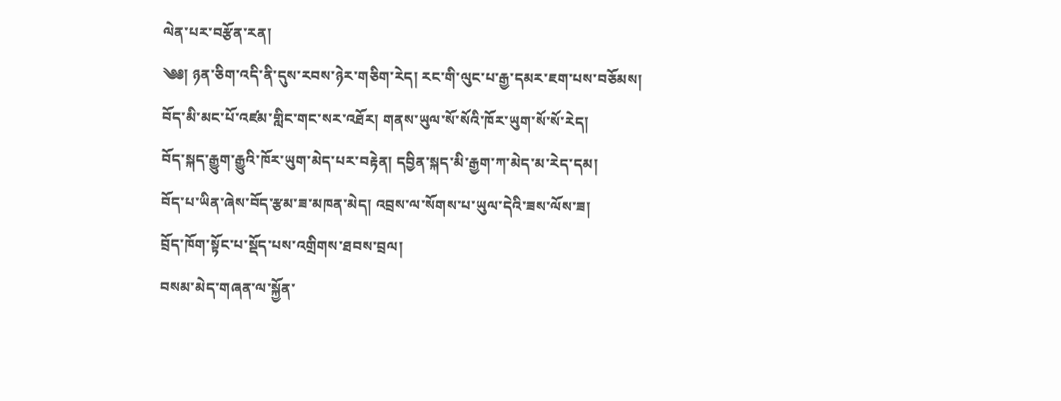ལེན་པར་བརྩོན་རན།
༄༅། ཉན་ཅིག་འདི་ནི་དུས་རབས་ཉེར་གཅིག་རེད། རང་གི་ལུང་པ་རྒྱ་དམར་ཇག་པས་བཅོམས།
བོད་མི་མང་པོ་འཛམ་གླིང་གང་སར་འཐོར། གནས་ཡུལ་སོ་སོའི་ཁོར་ཡུག་སོ་སོ་རེད།
བོད་སྐད་རྒྱུག་རྒྱུའི་ཁོར་ཡུག་མེད་པར་བརྟེན། དབྱིན་སྐད་མི་རྒྱག་ཀ་མེད་མ་རེད་དམ།
བོད་པ་ཡིན་ཞེས་བོད་རྩམ་ཟ་མཁན་མེད། འབྲས་ལ་སོགས་པ་ཡུལ་དེའི་ཟས་ལོས་ཟ།
བྲོད་ཁོག་སྟོང་པ་སྡོད་པས་འགྲིགས་ཐབས་བྲལ།
བསམ་མེད་གཞན་ལ་སྐྱོན་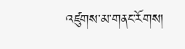འཛུགས་མ་གནང་རོགས།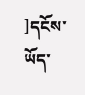]དངོས་ཡོད་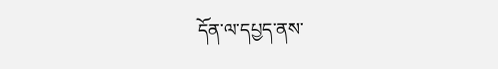དོན་ལ་དཔྱད་ནས་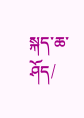སྐད་ཆ་ཤོད/